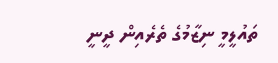ތައުލީމީ ނިޒާމުގެ ތެރެއިން ދީނީ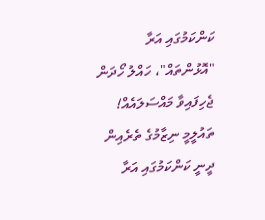ކަންކަމުގައި އަރާ "އޮޅުންތައް"، ހައްލު ހޯދަން ޖެހިފައިވާ މައްސަލައެއް!
ތައުލީމީ ނިޒާމުގެ ތެރެއިން ދީނީ ކަންކަމުގައި އަރާ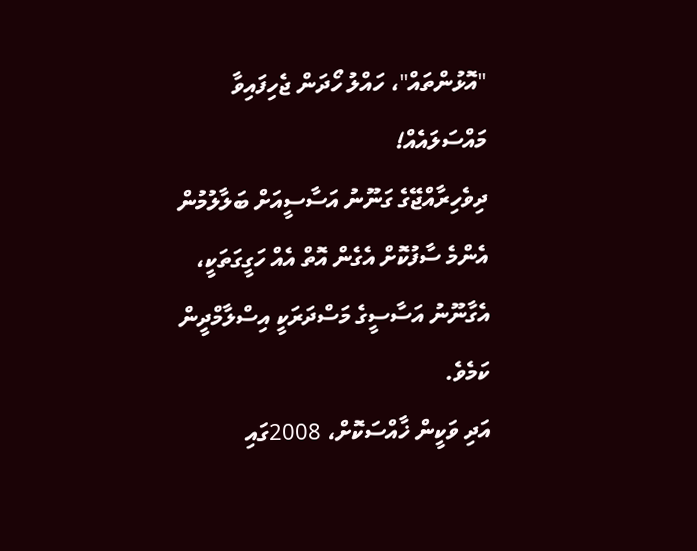"އޮޅުންތައް"، ހައްލު ހޯދަން ޖެހިފައިވާ މައްސަލައެއް!
ދިވެހިރާއްޖޭގެ ގަނޫނު އަސާސީއަށް ބަލާލުމުން އެންމެ ސާފުކޮށް އެގެން އޮތް އެއް ހަގީގަތަކީ، އެގާނޫނު އަސާސީގެ މަސްދަރަކީ އިސްލާމްދީން ކަމެވެ.
އަދި ވަކީން ޚާއްސަކޮށް، 2008ގައި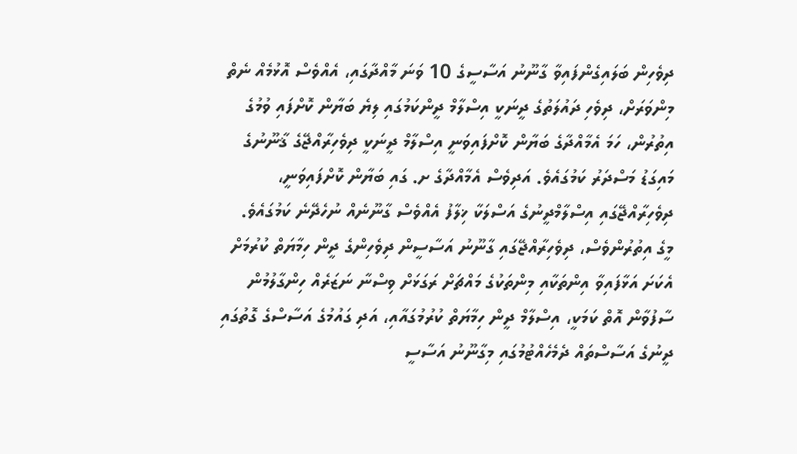ދިވެހިން ބަލައިގެންފައިވާ ގާނޫނު އަސާސީގެ 10 ވަނަ މާއްދާގައި، އެއްވެސް އޮޅުމެއް ނެތް މިންވަރަށް، ދިވެހި ދައުލަތުގެ ދީނަކީ އިސްލާމް ދީންކަމުގައި ލިޔެ ބަޔާން ކޮށްފައި ވުމުގެ އިތުރުން، ހަމަ އެމާއްދާގެ ބަޔާން ކޮށްފައިވަނީ އިސްލާމް ދީނަކީ ދިވެހިރާއްޖޭގެ ޤާނޫނުގެ މައިގަޑު މަސްދަރު ކަމުގައެވެ. އަދިވެސް އެމާއްދާގެ ށ. ގައި ބަޔާން ކޮށްފައިވަނީ، ދިވެހިރާއްޖޭގައި އިސްލާމްދީނުގެ އަސްލަކާ ޚިލާފު އެއްވެސް ގާނޫނެއް ނުހެދޭނެ ކަމުގައެވެ.
މީގެ އިތުރުންވެސް، ދިވެހިރާއްޖޭގައި ގާނޫނު އަސާސީން ދިވެހިންގެ ދީން ހިމާޔަތް ކުރުމަށް އެކަށަ އަޅާފައިވާ އިންތަކާއި މިންތަކުގެ މައްޗަށް ރަގަޅަށް ވިސްނާ ނަޒަރެއް ހިންގާލުމުން ސާފުވާން އޮތް ކަމަކީ، އިސްލާމް ދީން ހިމާޔަތް ކުރުމުގައާއި، އަދި ގައުމުގެ އަސާސްގެ ގޮތުގައި ދީނުގެ އަސާސްތައް ދެމެހެއްޓުމުގައި މިގާނޫނު އަސާސީ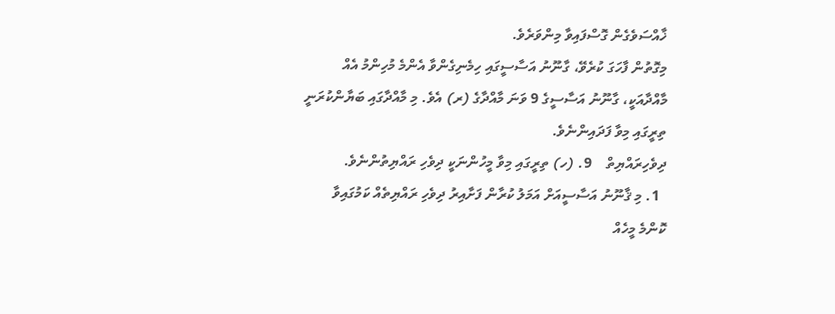ޚާއްސަވެގެން ގޮސްފައިވާ މިންވަރެވެ.
މިގޮތުން ފާހަގަ ކުރެވޭ، ގާނޫނު އަސާސީގައި ހިމެނިގެންވާ އެންމެ މުހިންމު އެއް މާއްދާއަކީ، ގާނޫނު އަސާސީގެ 9 ވަނަ މާއްދާގެ (ރ) އެވެ. މި މާއްދާގައި ބަޔާންކުރަނީ ތިރީގައި މިވާ ފަދައިންނެވެ.
ދިވެހިރައްޔިތް    9. (ހ) ތިރީގައި މިވާ މީހުންނަކީ ދިވެހި ރައްޔިތުންނެވެ.
  1. މި ޤާނޫނު އަސާސީއަށް އަމަލު ކުރާން ފަށާއިރު ދިވެހި ރައްޔިތެއް ކަމުގައިވާ ކޮންމެ މީހެއް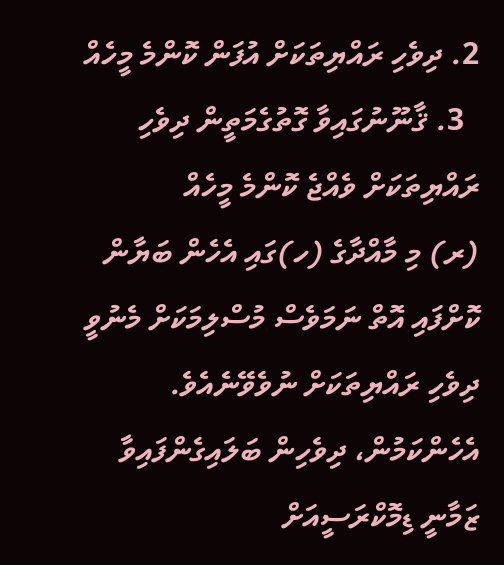2. ދިވެހި ރައްޔިތަކަށް އުފަން ކޮންމެ މީހެއް
  3. ޤާނޫނުގައިވާ ގޮތުގެމަތީން ދިވެހި ރައްޔިތަކަށް ވެއްޖެ ކޮންމެ މީހެއް
(ރ) މި މާއްދާގެ (ހ)ގައި އެހެން ބަޔާން ކޮށްފައި އޮތް ނަމަވެސް މުސްލިމަކަށް މެނުވީ ދިވެހި ރައްޔިތަކަށް ނުވެވޭނެއެވެ.
އެހެންކަމުން، ދިވެހިން ބަލައިގެންފައިވާ ޒަމާނީ ޑިމޮކްރަސީއަށް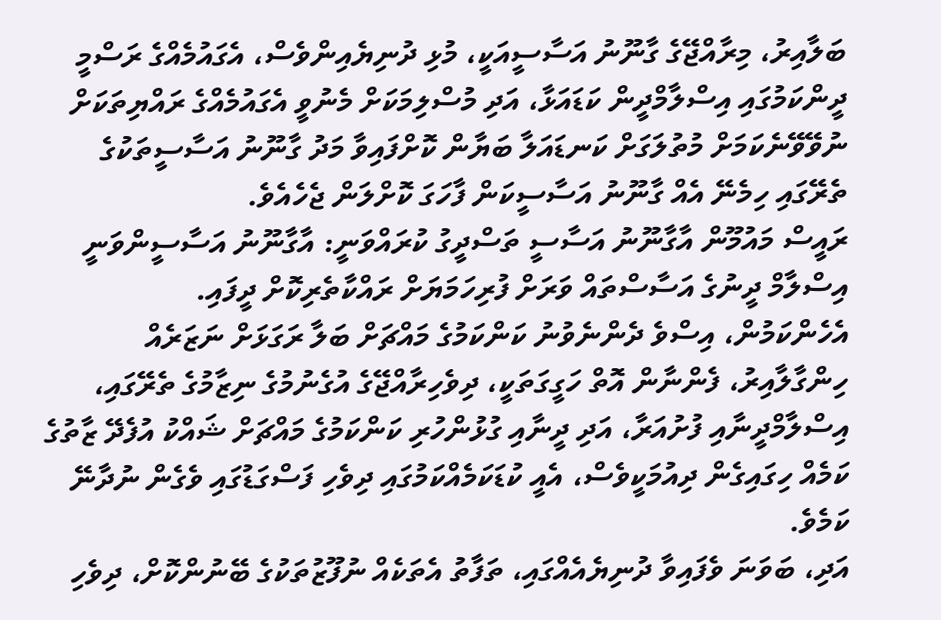ބަލާއިރު، މިރާއްޖޭގެ ގާނޫނު އަސާސީއަކީ، މުޅި ދުނިޔެއިންވެސް، އެގައުމެއްގެ ރަސްމީ ދީންކަމުގައި އިސްލާމްދީން ކަޑައަޅާ، އަދި މުސްލިމަކަށް މެނުވީ އެގައުމެއްގެ ރައްޔިތަކަށް ނުވޭވޭނެކަމަށް މުތުލަގަށް ކަނޑައަލާ ބަޔާން ކޮށްފައިވާ މަދު ގާނޫނު އަސާސީތަކުގެ ތެރޭގައި ހިމެނޭ އެއް ގާނޫނު އަސާސީކަން ފާހަގަ ކޮށްލަން ޖެހެއެވެ.
ރައީސް މައުމޫން އާގާނޫނު އަސާސީ ތަސްދީގު ކުރައްވަނީ: އާގާނޫނު އަސާސީންވަނީ އިސްލާމް ދީނުގެ އަސާސްތައް ވަރަށް ފުރިހަމަޔަށް ރައްކާތެރިކޮށް ދީފައި.
އެހެންކަމުން، އިސްވެ ދެންނެވުނު ކަންކަމުގެ މައްޗަށް ބަލާ ރަގަޅަށް ނަޒަރެއް ހިންގާލާއިރު، ފެންނާން އޮތް ހަގީގަތަކީ، ދިވެހިރާއްޖޭގެ އުގެނުމުގެ ނިޒާމުގެ ތެރޭގައި، އިސްލާމްދީނާއި ފުށުއަރާ، އަދި ދީނާއި ގުޅުންހުރި ކަންކަމުގެ މައްޗަށް ޝައްކު އުފެދޭ ޒާތުގެ ކަމެއް ހިގައިގެން ދިއުމަކީވެސް، އެއީ ކުޑަކަމެއްކަމުގައި ދިވެހި ފަސްގަޑުގައި ވެގެން ނުދާނޭ ކަމެވެ.
އަދި، ބަވަނަ ވެފައިވާ ދުނިޔެއެއްގައި، ތަފާތު އެތަކެއް ނުފޫޒުތަކުގެ ބޭނުންކޮށް، ދިވެހި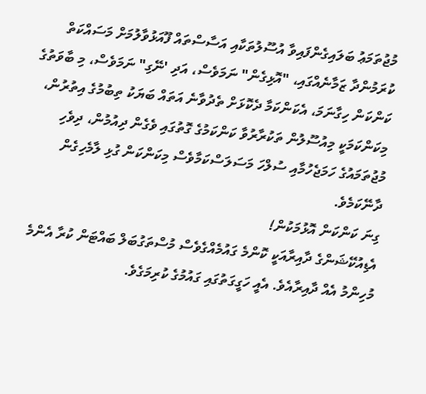މުޖުތަމަޢު ބަލައިގެންފައިވާ އުސޫލުތަކާއި އަސާސްތައް ފޫއަޅުވާލުމަށް މަސައްކަތް ކުރަމުންދާ ޒަމާނެއްގައި، "އޮޅިގެން" ނަމަވެސް، އަދި 'ނޭގި" ނަމަވެސް، މި ބާވަތުގެ ކަންކަން ހިގާނަމަ، އެކަންކަމާ ދެކޮޅަށް ތެދުވާނެ އަތައް ބަޔަކު ތިބުމުގެ އިތުރުން، މިކަންކަމަކީ މިއުސޫލުން ތަކުރާރުވާ ކަންކަމުގެ ގޮތުގައި ވެގެން ދިއުމުން، ދިވެހި މުޖުތަމައުގެ ހަމަޖެހުމާއި ސުލްހަ މަސަލަސްކަމާވެސް މިކަންކަން ގުޅި ލާމެހިގެން ދާނޭކަމެވެ.
ގިނަ ކަންކަން އޮޅުމަކުން!
އެޑިއުކޭޝަންގެ ދާއިރާއަކީ ކޮންމެ ގައުމެއްގެވެސް މުސްތަގުބަލް ބައްޓަން ކުރާ އެންމެ މުހިންމު އެއް ދާއިރާއެވެ. އެއީ ހަގީގަތުގައި ގައުމުގެ ކުރިމަގެވެ.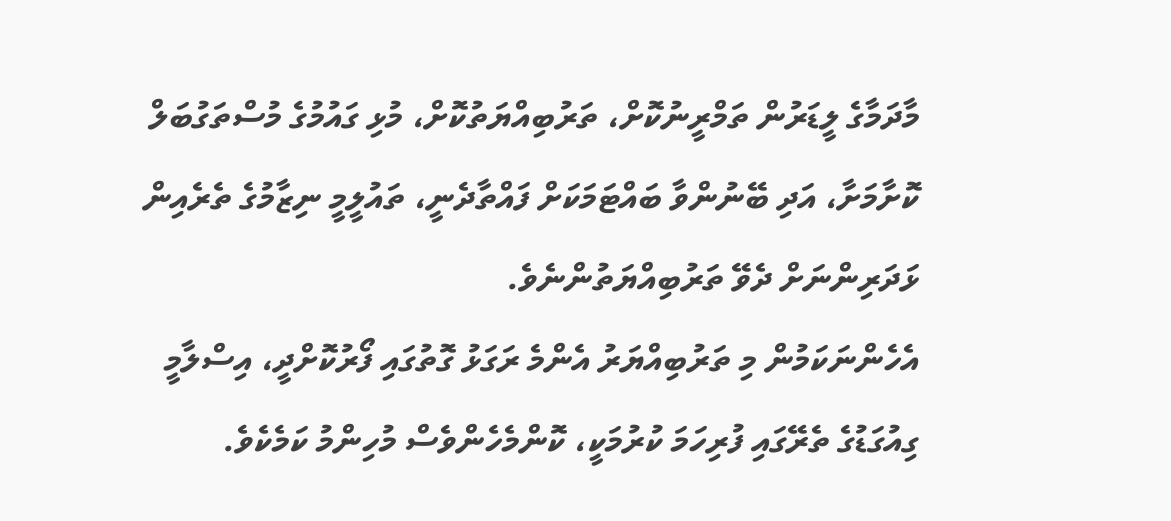މާދަމާގެ ލީޑަރުން ތަމްރީނުކޮށް، ތަރުބިއްޔަތުކޮށް، މުޅި ގައުމުގެ މުސްތަގުބަލް ކޮށާމަށާ، އަދި ބޭނުންވާ ބައްޓަމަކަށް ފައްތާދެނީ، ތައުލީމީ ނިޒާމުގެ ތެރެއިން ޅަދަރިންނަށް ދެވޭ ތަރުބިއްޔަތުންނެވެ.
އެހެންނަކަމުން މި ތަރުބިއްޔަރު އެންމެ ރަގަޅު ގޮތުގައި ފޯރުކޮށްދީ، އިސްލާމީ ގިއުގަޑުގެ ތެރޭގައި ފުރިހަމަ ކުރުމަކީ، ކޮންމެހެންވެސް މުހިންމު ކަމެކެވެ.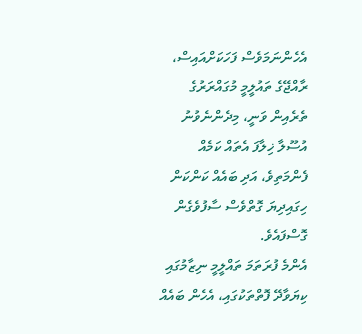އެހެންނަމަވެސް ފަހަކަށްއައިސް، ރާއްޖޭގެ ތައުލީމީ މުގައްރަރުގެ ތެރެއިން ވަނީ، މިދެންނެވުނު އުސޫލާ ޚިލާފަ އެތައް ކަމެއް ފެންމަތިވެ، އަދި ބައެއް ކަންކަން ހިގައިދިޔަ ގޮތްވެސް ސާފުވެގެން ގޮސްފައެވެ.
އެންމެ ފުރަތަމަ ތައްލީމީ ނިޒާމުގައި ކިޔަވާދޭ ފޮތްތަކުގައި، އެހެން ބައެއް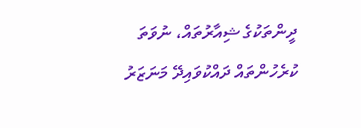ދީންތަކުގެ ޝިއާރުތައް، ނުވަތަ ކުރެހުންތައް ދައްކުވައިދޭ މަނަޒަރު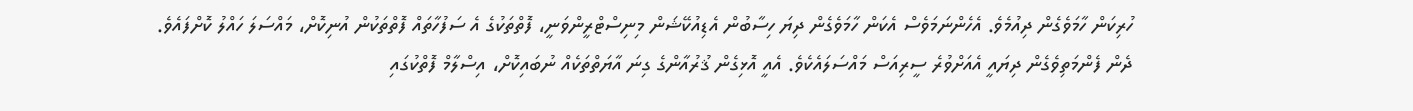ހުރިކަން ހާމަވެގެން ދިއުމެވެ. އެހެންނަމަވެސް އެކަން ހާމަވެގެން ދިޔަ ހިސާބުން އެޑިއުކޭޝަން މިނިސްޓްރީންވަނީ، ފޮތްތަކުގެ އެ ސަފުހާތައް ފޮތްތަކުން އުނިކޮށް، މައްސަލަ ހައްލު ކޮށްފައެވެ.
ދެން ފެންމަތިވެގެން ދިޔައީ އެއަށްވުރެ ސީރިއަސް މައްސަލައެކެވެ. އެއީ އޮޅިގެން ޤުރުއާންގެ ގިނަ އާޔަތްތަކެއް ނުބައިކޮށް، އިސްލާމް ފޮތްކުގައި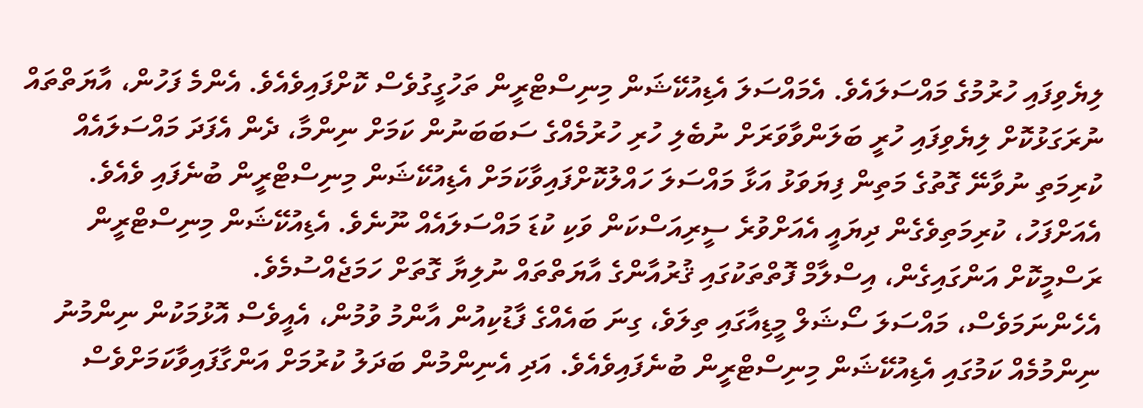ލިޔެވިފައި ހުރުމުގެ މައްސަލައެވެ. އެމައްސަލަ އެޑިއުކޭޝަން މިނިސްޓްރީން ތަހުގީގުވެސް ކޮށްފައިވެއެވެ. އެންމެ ފަހުން، އާޔަތްތައް ނުރަގަޅުކޮށް ލިޔެވިފައި ހުރީ ބަލަންވާވަރަށް ނުބެލި ހުރި ހުރުމެއްގެ ސަބަބަނުން ކަމަށް ނިންމާ، ދެން އެފަދަ މައްސަލައެއް ކުރިމަތި ނުވާނޭ ގޮތުގެ މަތިން ފިޔަވަޅު އަޅާ މައްސަލަ ހައްލުކޮށްފައިވާކަމަށް އެޑިއުކޭޝަން މިނިސްޓްރީން ބުނެފައި ވެއެވެ.
އެއަށްފަހު، ކުރިމަތިވެގެން ދިޔައީ އެއަށްވުރެ ސީރިއަސްކަން ވަކި ކުޑަ މައްސަލައެއް ނޫނެވެ. އެޑިއުކޭޝަން މިނިސްޓްރީން ރަސްމީކޮށް އަންގައިގެން، އިސްލާމް ފޮތްތަކުގައި ޤުރުއާންގެ އާޔަތްތައް ނުލިޔާ ގޮތަށް ހަމަޖެއްސުމެވެ.
އެހެންނަމަވެސް، މައްސަލަ ސޯޝަލް މީޑިއާގައި ތިލަވެ، ގިނަ ބައެއްގެ ފާޑުކިއުން އާންމު ވުމުން، އެއީވެސް އޮޅުމަކުން ނިންމުނު ނިންމުމެއް ކަމުގައި އެޑިއުކޭޝަން މިނިސްޓްރީން ބުނެފައިވެއެވެ. އަދި އެނިންމުން ބަދަލު ކުރުމަށް އަންގާފައިވާކަމަށްވެސް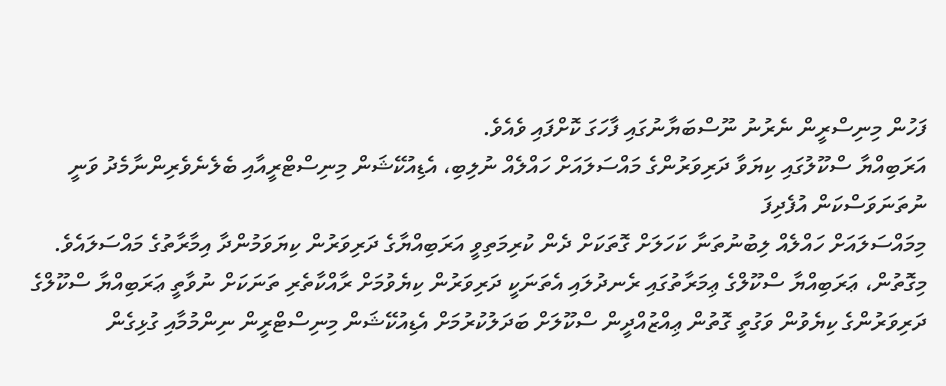ފަހުން މިނިސްރީން ނެރުނު ނޫސްބަޔާނުގައި ފާހަގަ ކޮށްފައި ވެއެވެ.
އަރަބިއްޔާ ސްކޫލުގައި ކިޔަވާ ދަރިވަރުންގެ މައްސަލައަށް ހައްލެއް ނުލިބި، އެޑިއުކޭޝަން މިނިސްޓްރީއާއި ބެލެނެވެރިންނާމެދު ވަނީ ނުތަނަވަސްކަން އުފެދިފަ
މިމައްސަލައަށް ހައްލެއް ލިބުނުތަނާ ކަހަލަށް ގޮތަކަށް ދެން ކުރިމަތިވީ އަރަބިއްޔާގެ ދަރިވަރުން ކިޔަވަމުންދާ އިމާރާތުގެ މައްސަލައެވެ.
މިގޮތުން، ޢަރަބިއްޔާ ސްކޫލްގެ ޢިމަރާތުގައި ރެނދުލައި އެތަނަކީ ދަރިވަރުން ކިޔެވުމަށް ރާއްކާތެރި ތަނަކަށް ނުވާތީ ޢަރަބިއްޔާ ސްކޫލްގެ ދަރިވަރުންގެ ކިޔެވުން ވަގުތީ ގޮތުން ޢިއްޒުއްދީން ސްކޫލަށް ބަދަލުކުރުމަށް އެޑިއުކޭޝަން މިނިސްޓްރީން ނިންމުމާއި ގުޅިގެން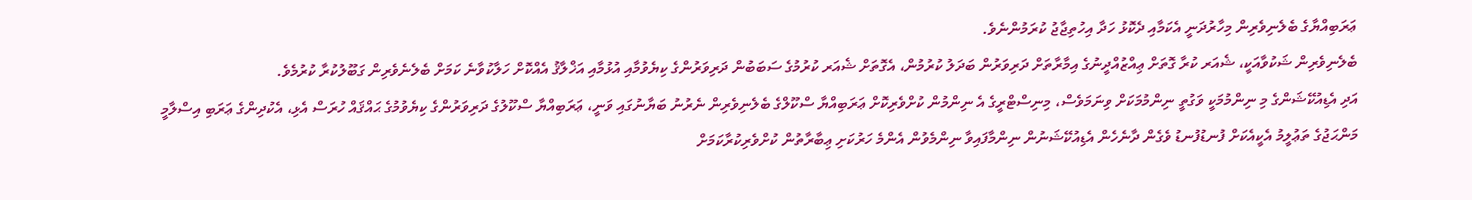ޢަރަބިއްޔާގެ ބެލެނިވެރިން މިހާރުދަނީ އެކަމާއި ދެކޮޅު ހަދާ އިހުތިޖާޖު ކުރަމުންނެވެ.
ބެލެނިވެރިން ޝަކުވާއަކީ، ޝެއަރ ކުރާ ގޮތަށް ޢިއްޒުއްދީނުގެ އިމާރާތަށް ދަރިވަރުން ބަދަލު ކުރުމުން، އެގޮތަށް ޝެއަރ ކުރުމުގެ ސަބަބުން ދަރިވަރުންގެ ކިޔެވުމާއި އުޅުމާއި އަޚްލާޤު އެއްކޮށް ހަލާކުވާނެ ކަމަށް ބެލެނެވެރިން ގަބޫލުކުރާ ކުރުމެވެ.
އަދި އެޑިއުކޭޝަންގެ މި ނިންމުމަކީ ވަގުތީ ނިންމުމަކަށް ވިނަމަވެސް، މިނިސްޓްރީގެ އެ ނިންމުން ކުށްވެރިކޮށް ޢަރަބިއްޔާ ސްކޫލްގެ ބެލެނިވެރިން ނެރުނު ބަޔާނުގައި ވަނީ، ޢަރަބިއްޔާ ސްކޫލުގެ ދަރިވަރުންގެ ކިޔެވުމުގެ ޙައްޤައް ހުރަސް އެޅި، އެކުދިންގެ ޢަރަބި އިސްލާމީ މަންޙަޖުގެ ތަޢުލީމު އެކީއެކަށް ފުނޑުފުނޑު ވެގެން ދާނެހެން އެޑިއުކޭޝަނުން ނިންމާފައިވާ ނިންމެވުން އެންމެ ހަރުކަށި ޢިބާރާތުން ކުށްވެރިކުރާކަމަށް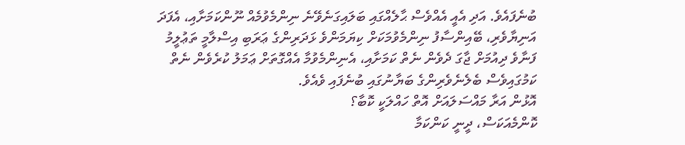ބުނެފައެވެ. އަދި އެއީ އެއްވެސް ޙާލެއްގައި ބަލައިގަނެވޭނެ ނިންމެވުމެއް ނޫންކަމަށާއި، އެފަދަ އަނިޔާވެރި، ބޭއިންސާފު ނިންމެވުމަކަށް ކިޔަމަންވެ ޅަދަރިންގެ ޢަރަބި އިސްލާމީ ތަޢުލީމު ފަނާވެ ދިއުމަށް ޖާގަ ދެވެން ނެތް ކަމަށާއި، އެނިންމެވުމާ އެއްގޮތަށް ޢަމަލު ކުރެވެން ނެތް ކަމުގައިވެސް ބެލެނެވެރިންގެ ބަޔާނުގައި ބުނެފައި ވެއެވެ.
އޮޅުން އަރާ މައްސަލައަށް އޮތް ހައްލަކީ ކޮބާ؟
ކޮންމެއަކަސް، ދީނީ ކަންކަމާ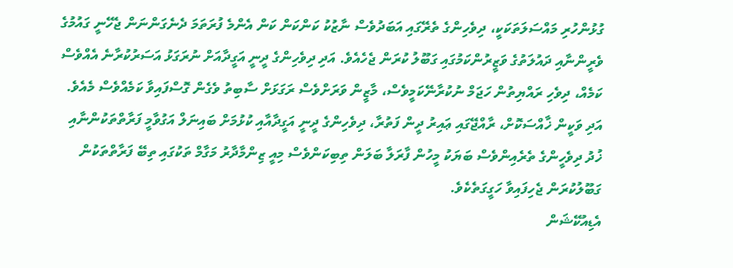ގުޅުންހުރި މައްސަލަތަކަކީ، ދިވެހިންގެ ތެރޭގައި އަބަދުވެސް ނާޒުކު ކަންކަން ކަން އެންމެ ފުރަތަމަ ދެނެގަންނަން ޖެހޭނީ ގައުމުގެ ވެރީންނާއި ދައުލަތުގެ ވަޒީރުންކަމުގައި ގަބޫލު ކުރަން ޖެހެއެވެ. އަދި ދިވެހިންގެ ދީނީ އަގީދާއަށް ނުރަގަޅު އަސަރުކުރާނެ އެއްވެސް ކަމެއް، ދިވެހި ރައްޔިތުން ހަޖަމް ނުކުރާނޭކަމީވެސް، މާޒީން ވަރަށްވެސް ރަގަޅަށް ސާބިތު ވެގެން ގޮސްފައިވާ ކަމެއްވެސް މެއެވެ.
އަދި ވަކީން ޚާއްސަކޮށް، ރާއްޖޭގައި ޢައިރު ދީން ފަތުރާ، ދިވެހިންގެ ދީނީ އަގީދާއާއި ކުޅުމަށް ބައިނަލް އަގުވާމީ ފަރާތްތަކުންނާއި ޚުދު ދިވެހީންގެ ތެރެއިންވެސް ބަޔަކު މީހުން ފާރަލާ ބަލަން ތިބިކަންވެސް މިއީ ޒިންމާދާރު މަގާމް ތަކުގައި ތިބޭ ފަރާތްތަކުން ގަބޫލުކުރަން ޖެހިފައިވާ ހަގީގަތެކެވެ.
އެޑިއުކޭޝަން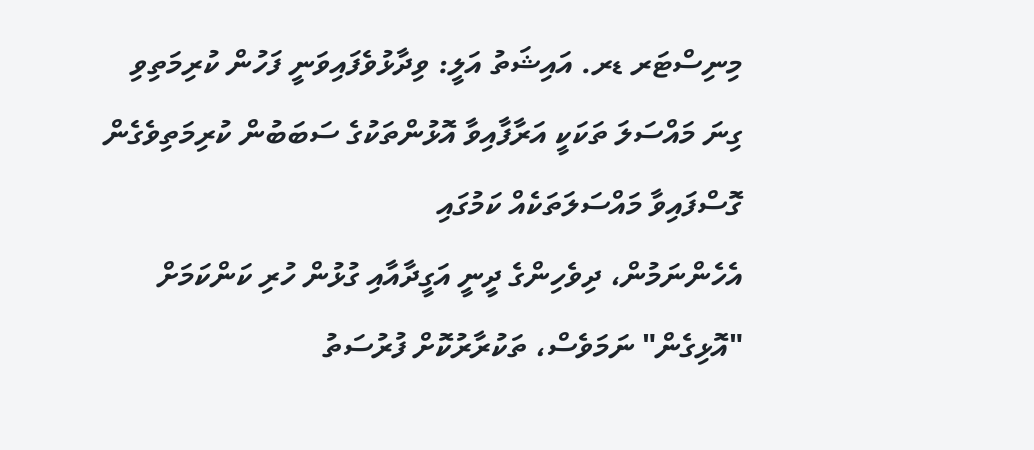މިނިސްޓަރ ޑރ. އައިޝަތު އަލީ: ވިދާޅުވެފައިވަނީ ފަހުން ކުރިމަތިވި ގިނަ މައްސަލަ ތަކަކީ އަރާފާއިވާ އޮޅުންތަކުގެ ސަބަބުން ކުރިމަތިވެގެން ގޮސްފައިވާ މައްސަލަތަކެއް ކަމުގައި
އެހެންނަމުން، ދިވެހިންގެ ދީނީ އަގީދާއާއި ގުޅުން ހުރި ކަންކަމަށް "އޮޅިގެން" ނަމަވެސް، ތަކުރާރުކޮށް ފުރުސަތު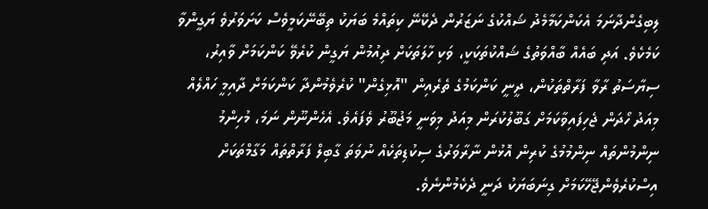ލިބިގެންދާނަމަ އެކަންކަމާމެދު ޝައްކުގެ ނަޒަރުން ދެކޭނޭ ކިތައްމެ ބަޔަކު ތިބޭނޭކަމީވެސް ކަށަވަރުވެ ޔަގީންވާ ކަމެކެވެ. އަދި ބައެއް ބާއްވަތުގެ ޝައްކުތަކަކީ، ވަކި ހާލަތަކަށް ދިއުމުން ޔަގީން ކުރެވޭ ކަންކަމަށް ވާއިރު، ސިޔާސަތު ރާވާ ފަރާތްތަކުން، ދީނީ ކަންކަމުގެ ތެރެއިން "އޮޅިގެން" ކުރެވެމުންދާ ކަންކަމަށް ދާއިމީ ހައްލެއް މިއަދު ހޯދަން ޖެހިފައިވާކަމަށް ގަބޫލުކުރަން މިއަދު މިވަނީ މަޖުބޫރު ވެފައެވެ. އެހެންނޫން ނަމަ، މުހިންމު ނިންމުންތައް ނިންމުމުގެ ކުރިން އޮޅުން ނާރާވަރުގެ ސިކުޑިތަކެއް ނުވަތަ ގާބިލް ފަރާތްތައް މަގާމްތަކަށް އިސްކުރެވެންޖޭހޭކަމަށް ގިނަބަޔަކު ދަނީ ދެކެމުންނެވެ.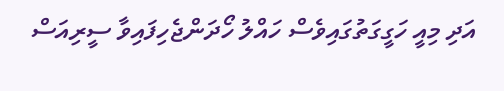އަދި މިއީ ހަގީގަތުގައިވެސް ހައްލު ހޯދަންޖެހިފައިވާ ސީރިއަސް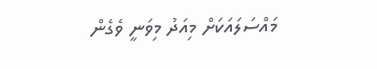މައްސަލައަކަށް މިއަދު މިވަނީ ވެގެން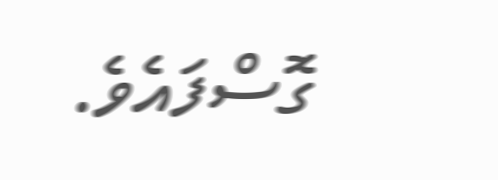ގޮސްފައެވެ.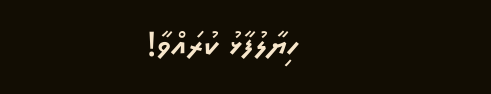ހިޔާލުފާޅު ކުރައްވާ!